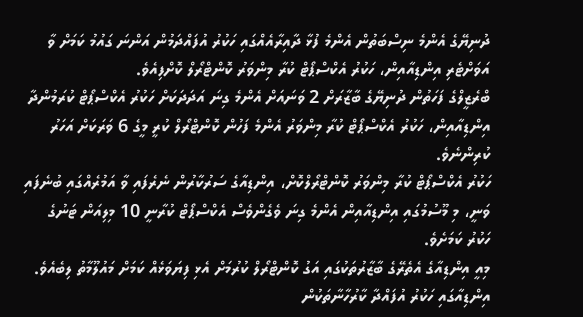ދުނިޔޭގެ އެންމެ ނިސްބަތުން އެންމެ ފުޅާ ދާއިރާއެއްގައި ހަކުރު އުފައްދަމުން އަންނަ ގައުމު ކަމަށް ވާ އަވަށްޓެރި އިންޑިއާއިން، ހަކުރު އެކްސްޕޯޓް ކުރާ މިންވަރު ކޮންޓްރޯލް ކޮށްފިއެވެ.
ބްރެޒީލްގެ ފަހަތުން ދުނިޔޭގެ ބާޒާރަށް 2 ވަނައަށް އެންމެ ގިނަ އަދަދަކަށް ހަކުރު އެކްސްޕޯޓް ކުރަމުންދާ އިންޑިއާއިން، ހަކުރު އެކްސްޕޯޓް ކުރާ މިންވަރު އެންމެ ފަހުން ކޮންޓްރޯލް ކުރީ މީގެ 6 ވަރަކަށް އަހަރު ކުރިންނެވެ.
ހަކުރު އެކްސްޕޯޓް ކުރާ މިންވަރު ކޮންޓްރޯލްކޮށް، އިންޑިއާގެ ސަރުކާރުން ނެރެފައި ވާ އަމުރެއްގައި ބުނެފައި ވަނީ، މި މޫސުމުގައި އިންޑިއާއިން އެންމެ ގިނަ ވެގެންވެސް އެކްސްޕޯޓް ކުރާނީ 10 މިލިއަން ޓަނުގެ ހަކުރު ކަމަށެވެ.
މިއީ އިންޑިއާގެ އެތެރޭގެ ބާޒާރުތަކުގައި އަގު ކޮންޓްރޯލް ކުރުމަށް އެޅި ފިޔަވަޅެއް ކަމަށް މައުލޫމާތު ލިބެއެވެ.
އިންޑިއާގައި ހަކުރު އުފައްދާ ކާރުހާނާތަކުން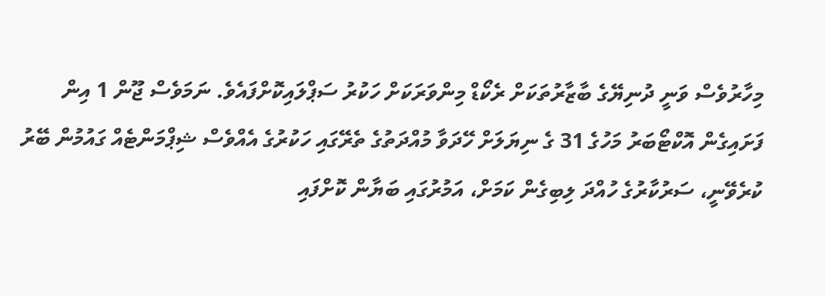މިހާރުވެސް ވަނީ ދުނިޔޭގެ ބާޒާރުތަކަށް ރެކޯޑް މިންވަރަކަށް ހަކުރު ސަޕްލައިކޮށްފައެވެ. ނަމަވެސް ޖޫން 1 އިން ފަށައިގެން އޮކްޓޯބަރު މަހުގެ 31 ގެ ނިޔަލަށް ހޭދަވާ މުއްދަތުގެ ތެރޭގައި ހަކުރުގެ އެއްވެސް ޝިޕްމަންޓެއް ގައުމުން ބޭރު ކުރެވޭނީ، ސަރުކާރުގެ ހުއްދަ ލިބިގެން ކަމަށް، އަމުރުގައި ބަޔާން ކޮށްފައި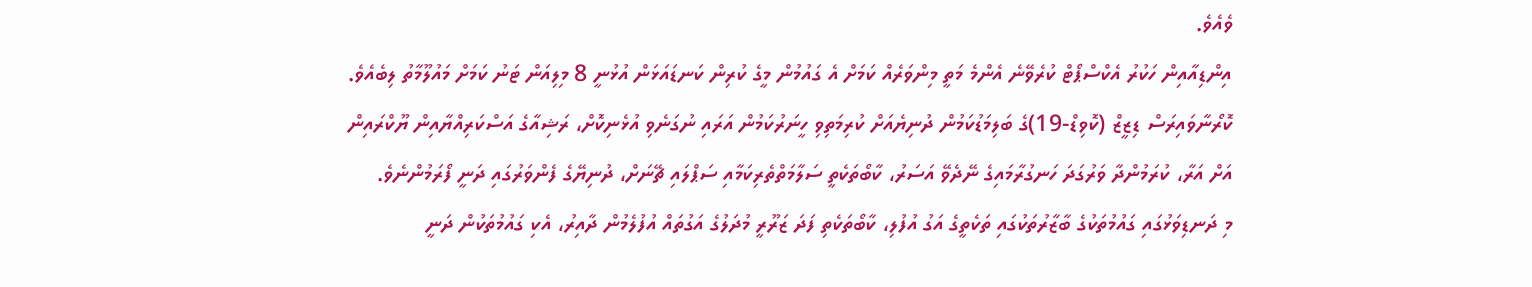ވެއެވެ.
އިންޑިއާއިން ހަކުރު އެކްސްޕޯޓް ކުރެވޭނެ އެންމެ މަތީ މިންވަރެއް ކަމަށް އެ ގައުމުން މީގެ ކުރިން ކަނޑައަޅަން އުޅުނީ 8 މިލިއަން ޓަނު ކަމަށް މައުލޫމާތު ލިބެއެވެ.
ކޮރޯނާވައިރަސް ޑިޒީޒް (ކޮވިޑް-19)ގެ ބަލިމަޑުކަމުން ދުނިޔެއަށް ކުރިމަތިވި ހީނަރުކަމުން އަރައި ނުގަނެވި އުޅެނިކޮށް، ރަޝިއާގެ އަސްކަރިއްޔާއިން ޔޫކްރައިން އަށް އަރާ، ކުރަމުންދާ ވަރުގަދަ ހަނގުރާމައިގެ ނޭދެވޭ އަސަރު، ކާބޯތަކެތީ ސަލާމަތްތެރިކަމާއި ސަޕްލައި ޗޭނަށް، ދުނިޔޭގެ ފެންވަރުގައި ދަނީ ފޯރަމުންނެވެ.
މި ދަނޑިވަޅުގައި ގައުމުތަކުގެ ބާޒާރުތަކުގައި ތަކެތީގެ އަގު އުފުލި، ކާބޯތަކެތި ފަދަ ޒަރޫރީ މުދަލުގެ އަގުތައް އުފުލެމުން ދާއިރު، އެކި ގައުމުތަކުން ދަނީ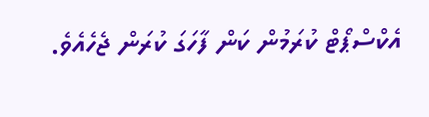އެކްސްޕޯޓް ކުރަމުން ކަން ފާހަގަ ކުރަން ޖެހެއެވެ.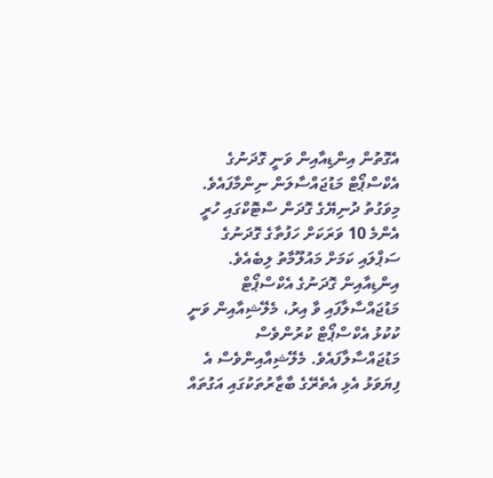އެގޮތުން އިންޑިއާއިން ވަނީ ގޮދަނުގެ އެކްސްޕޯޓް މަޑުޖައްސާލަން ނިންމާފައެވެ. މިވަގުތު ދުނިޔޭގެ ގޮދަން ސްޓޮކްގައި ހުރީ އެންމެ 10 ވަރަކަށް ހަފުތާގެ ގޮދަނުގެ ސަޕްލައި ކަމަށް މައުލޫމާތު ލިބެއެވެ.
އިންޑިއާއިން ގޮދަނުގެ އެކްސްޕޯޓް މަޑުޖައްސާލާފައި ވާ އިރު، މެލޭޝިއާއިން ވަނީ ކުކުޅު އެކްސްޕޯޓް ކުރުންވެސް މަޑުޖައްސާލާފައެވެ. މެލޭޝިއާއިންވެސް އެ ފިޔަވަޅު އެޅި އެތެރޭގެ ބާޒާރުތަކުގައި އަގުތައް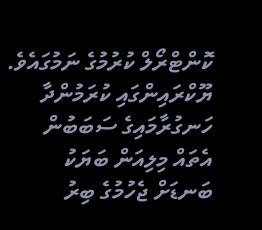ކޮންޓްރޯލް ކުރުމުގެ ނަމުގައެވެ.
ޔޫކްރައިންގައި ކުރަމުންދާ ހަނގުރާމައިގެ ސަބަބުން އެތައް މިލިއަން ބަޔަކު ބަނޑަށް ޖެހުމުގެ ބިރު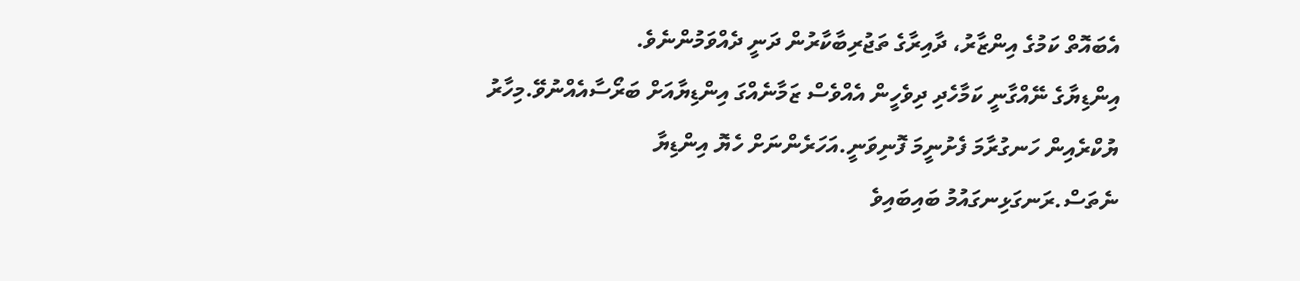އެބައޮތް ކަމުގެ އިންޒާރު، ދާއިރާގެ ތަޖުރިބާކާރުން ދަނީ ދެއްވަމުންނެވެ.
އިންޑިޔާގެ ނޭއްގާނީ ކަމާހެދި ދިވެހީން އެއްވެސް ޒަމާނެއްގަ އިންޑިޔާއަށް ބަރޯސާއެއްނުވޭ.މިހާރު ޔުކްރެއިން ހަނގުރާމަ ފެށުނީމަ ފޮނިވަނީ.އަހަރެންނަށް ހެޔޮ އިންޑިޔާ ނެތަސް.ރަނގަޅިނގައުމު ބައިބައިވެ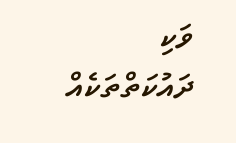ވަކި ދައުކަތްތަކެއް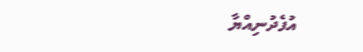އުފެދުނިއްޔާ